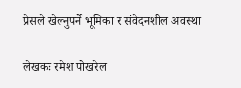प्रेसले खेल्नुपर्ने भूमिका र संवेदनशील अवस्था

लेखकः रमेश पोखरेल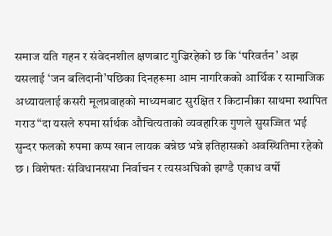समाज यति गहन र संवेदनशील क्षणबाट गुज्रिरहेको छ कि ‘परिवर्तन’ अझ यसलाई ‘जन बलिदानी’पछिका दिनहरूमा आम नागरिकको आर्थिक र सामाजिक अध्यायलाई कसरी मूलप्रवाहको माध्यमबाट सुरक्षित र किटानीका साथमा स्थापित गराउ“दा यसले रुपमा र्सार्थक औचित्यताको व्यवहारिक गुणले सुसज्जित भई सुन्दर फलको रुपमा कप्प खान लायक बन्नेछ भन्ने इतिहासको अवस्थितिमा रहेको छ । विशेषतः संविधानसभा निर्वाचन र त्यसअघिको झण्डै एकाध वर्षो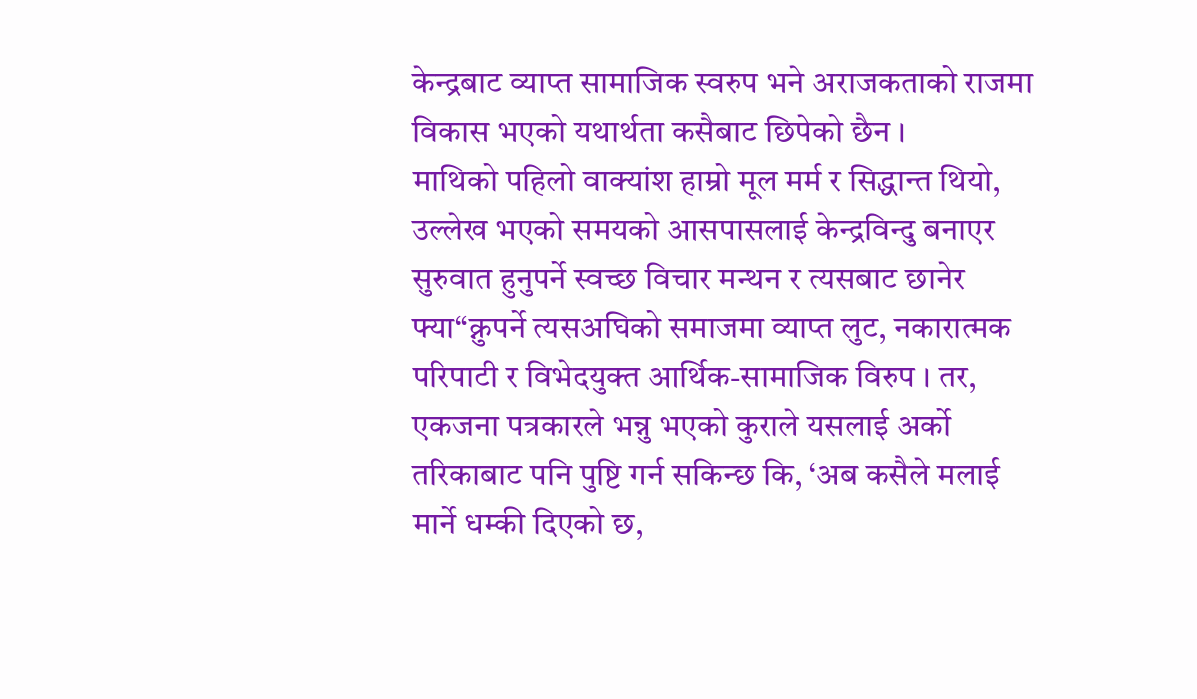केन्द्रबाट व्याप्त सामाजिक स्वरुप भने अराजकताको राजमा विकास भएको यथार्थता कसैबाट छिपेको छैन ।
माथिको पहिलो वाक्यांश हाम्रो मूल मर्म र सिद्धान्त थियो, उल्लेख भएको समयको आसपासलाई केन्द्रविन्दु बनाएर सुरुवात हुनुपर्ने स्वच्छ विचार मन्थन र त्यसबाट छानेर फ्या“क्नुपर्ने त्यसअघिको समाजमा व्याप्त लुट, नकारात्मक परिपाटी र विभेदयुक्त आर्थिक-सामाजिक विरुप । तर, एकजना पत्रकारले भन्नु भएको कुराले यसलाई अर्को तरिकाबाट पनि पुष्टि गर्न सकिन्छ कि, ‘अब कसैले मलाई मार्ने धम्की दिएको छ,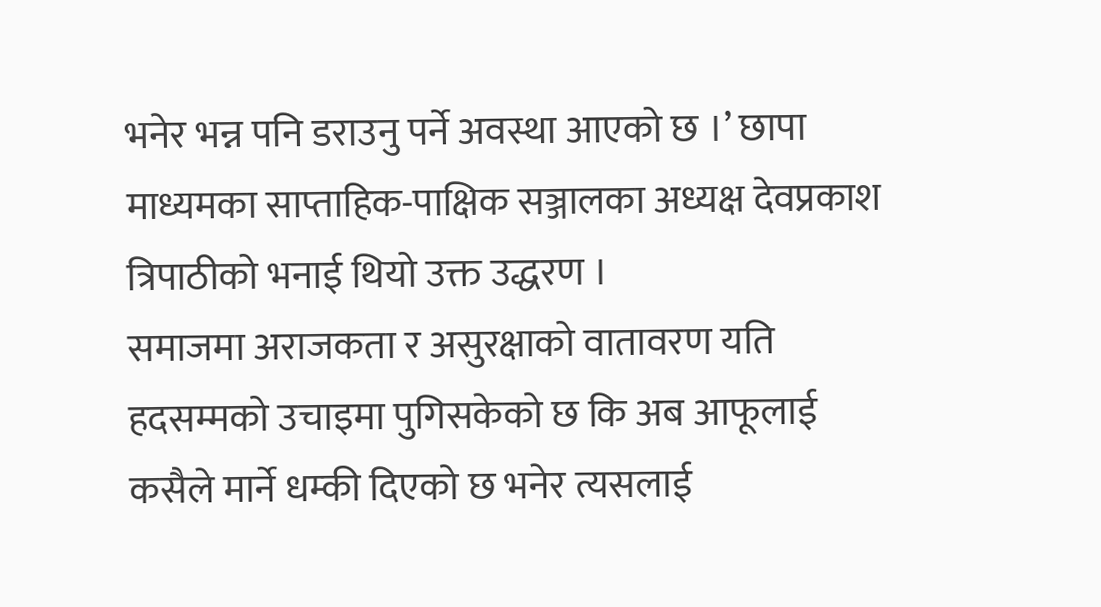भनेर भन्न पनि डराउनु पर्ने अवस्था आएको छ ।’ छापा माध्यमका साप्ताहिक-पाक्षिक सञ्जालका अध्यक्ष देवप्रकाश त्रिपाठीको भनाई थियो उक्त उद्धरण ।
समाजमा अराजकता र असुरक्षाको वातावरण यति हदसम्मको उचाइमा पुगिसकेको छ कि अब आफूलाई कसैले मार्ने धम्की दिएको छ भनेर त्यसलाई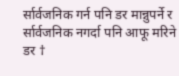र्सार्वजनिक गर्न पनि डर मान्नुपर्ने र र्सार्वजनिक नगर्दा पनि आफू मरिने डर †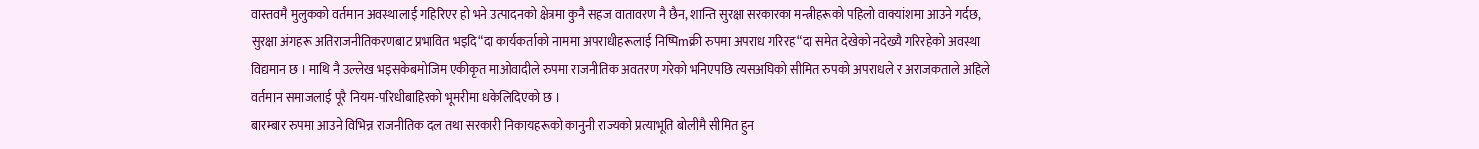वास्तवमै मुलुकको वर्तमान अवस्थालाई गहिरिएर हो भने उत्पादनको क्षेत्रमा कुनै सहज वातावरण नै छैन, शान्ति सुरक्षा सरकारका मन्त्रीहरूको पहिलो वाक्यांशमा आउने गर्दछ, सुरक्षा अंगहरू अतिराजनीतिकरणबाट प्रभावित भइदि“दा कार्यकर्ताको नाममा अपराधीहरूलाई निष्पिmक्री रुपमा अपराध गरिरह“दा समेत देखेको नदेख्यै गरिरहेको अवस्था विद्यमान छ । माथि नै उल्लेख भइसकेबमोजिम एकीकृत माओवादीले रुपमा राजनीतिक अवतरण गरेको भनिएपछि त्यसअघिको सीमित रुपको अपराधले र अराजकताले अहिले वर्तमान समाजलाई पूरै नियम-परिधीबाहिरको भूमरीमा धकेलिदिएको छ ।
बारम्बार रुपमा आउने विभिन्न राजनीतिक दल तथा सरकारी निकायहरूको कानुनी राज्यको प्रत्याभूति बोलीमै सीमित हुन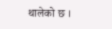थालेको छ ।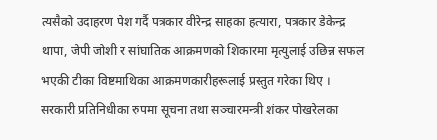त्यसैको उदाहरण पेश गर्दै पत्रकार वीरेन्द्र साहका हत्यारा, पत्रकार डेकेन्द्र थापा, जेपी जोशी र सांघातिक आक्रमणको शिकारमा मृत्युलाई उछिन्न सफल भएकी टीका विष्टमाथिका आक्रमणकारीहरूलाई प्रस्तुत गरेका थिए । सरकारी प्रतिनिधीका रुपमा सूचना तथा सञ्चारमन्त्री शंकर पोखरेलका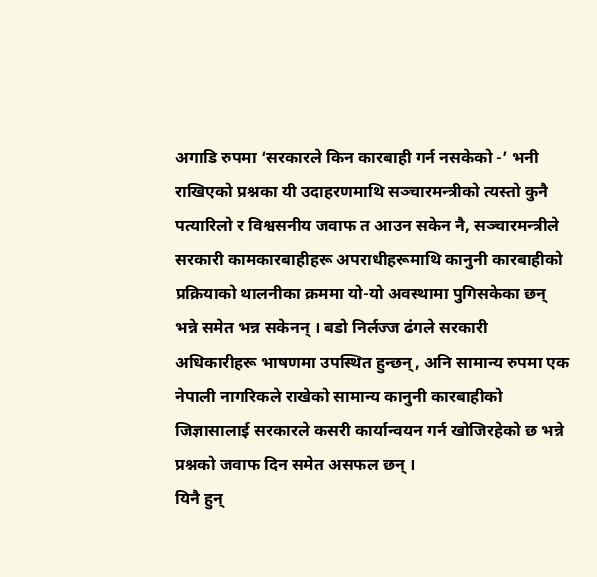अगाडि रुपमा ‘सरकारले किन कारबाही गर्न नसकेको -’ भनी राखिएको प्रश्नका यी उदाहरणमाथि सञ्चारमन्त्रीको त्यस्तो कुनै पत्यारिलो र विश्वसनीय जवाफ त आउन सकेन नै, सञ्चारमन्त्रीले सरकारी कामकारबाहीहरू अपराधीहरूमाथि कानुनी कारबाहीको प्रक्रियाको थालनीका क्रममा यो-यो अवस्थामा पुगिसकेका छन् भन्ने समेत भन्न सकेनन् । बडो निर्लज्ज ढंगले सरकारी अधिकारीहरू भाषणमा उपस्थित हुन्छन्, अनि सामान्य रुपमा एक नेपाली नागरिकले राखेको सामान्य कानुनी कारबाहीको जिज्ञासालाई सरकारले कसरी कार्यान्वयन गर्न खोजिरहेको छ भन्ने प्रश्नको जवाफ दिन समेत असफल छन् ।
यिनै हुन्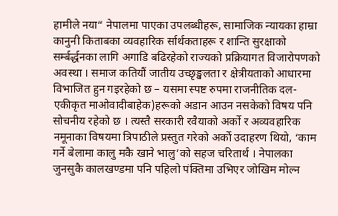हामीले नया“ नेपालमा पाएका उपलब्धीहरू, सामाजिक न्यायका हाम्रा कानुनी किताबका व्यवहारिक र्सार्थकताहरू र शान्ति सुरक्षाको सर्म्बर्द्धनका लागि अगाडि बढिरहेको राज्यको प्रक्रियागत विजारोपणको अवस्था । समाज कतियौं जातीय उच्छृङ्खलता र क्षेत्रीयताको आधारमा विभाजित हुन गइरहेको छ – यसमा स्पष्ट रुपमा राजनीतिक दल-एकीकृत माओवादीबाहेक)हरूको अडान आउन नसकेको विषय पनि सोचनीय रहेको छ । त्यस्तै सरकारी रवैयाको अर्को र अव्यवहारिक नमूनाका विषयमा त्रिपाठीले प्रस्तुत गरेको अर्को उदाहरण थियो, ‘काम गर्ने बेलामा कालु मकै खाने भालु’को सहज चरितार्थ । नेपालका जुनसुकै कालखण्डमा पनि पहिलो पंक्तिमा उभिएर जोखिम मोल्न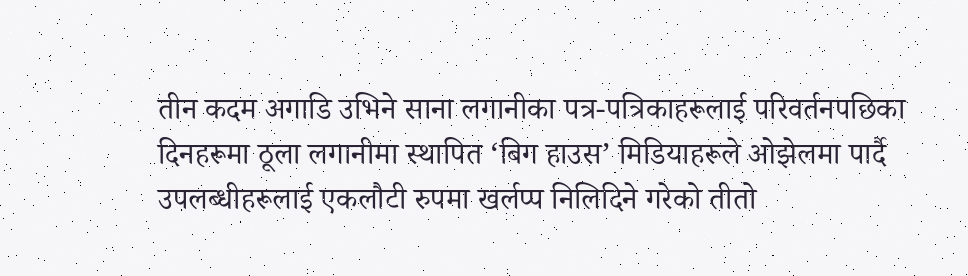तीन कदम अगाडि उभिने साना लगानीका पत्र-पत्रिकाहरूलाई परिवर्तनपछिका दिनहरूमा ठूला लगानीमा स्थापित ‘बिग हाउस’ मिडियाहरूले ओझेलमा पार्दै उपलब्धीहरूलाई एकलौटी रुपमा खर्लप्प निलिदिने गरेको तीतो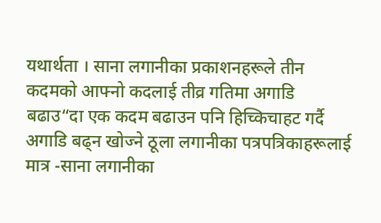यथार्थता । साना लगानीका प्रकाशनहरूले तीन कदमको आफ्नो कदलाई तीव्र गतिमा अगाडि बढाउ“दा एक कदम बढाउन पनि हिच्किचाहट गर्दै अगाडि बढ्न खोज्ने ठूला लगानीका पत्रपत्रिकाहरूलाई मात्र -साना लगानीका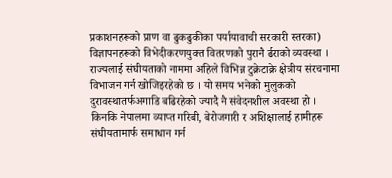प्रकाशनहरूको प्राण वा ढुकढुकीका पर्यायावाची सरकारी स्तरका) विज्ञापनहरूको विभेदीकरणयुक्त वितरणको पुरानै र्ढराको व्यवस्था ।
राज्यलाई संघीयताको नाममा अहिले विभिन्न टुक्रेटाक्रे क्षेत्रीय संरचनामा विभाजन गर्न खोजिइरहेको छ । यो समय भनेको मुलुकको दुरावस्थातर्फअगाडि बढिरहेको ज्यादै नै संवेदनशील अवस्था हो । किनकि नेपालमा व्याप्त गरिबी, बेरोजगारी र अशिक्षालाई हामीहरू संघीयतामार्फ समाधान गर्न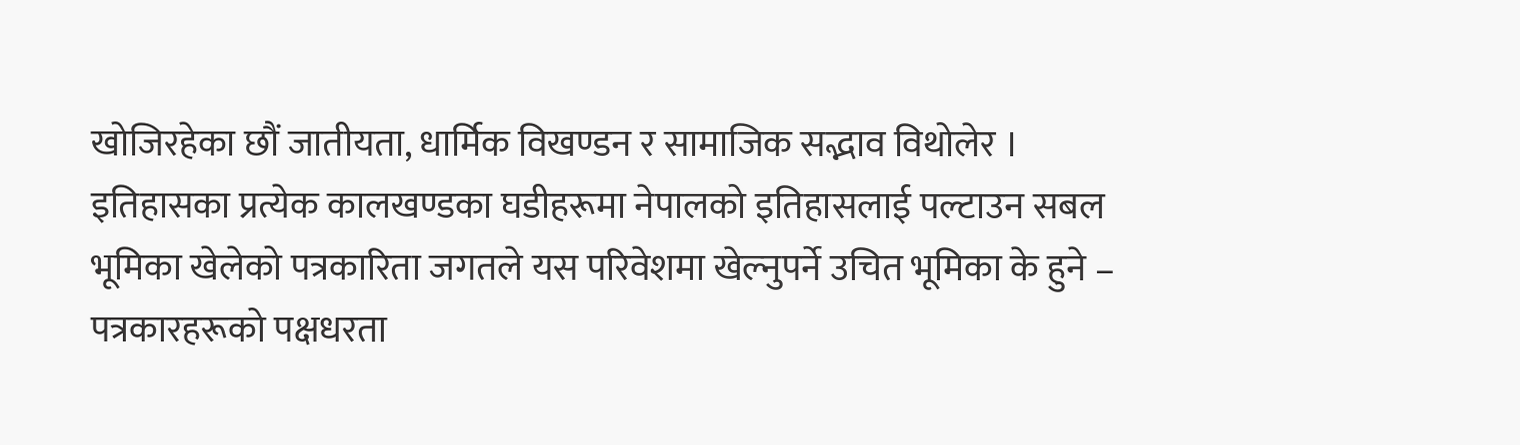खोजिरहेका छौं जातीयता, धार्मिक विखण्डन र सामाजिक सद्भाव विथोलेर । इतिहासका प्रत्येक कालखण्डका घडीहरूमा नेपालको इतिहासलाई पल्टाउन सबल भूमिका खेलेको पत्रकारिता जगतले यस परिवेशमा खेल्नुपर्ने उचित भूमिका के हुने – पत्रकारहरूको पक्षधरता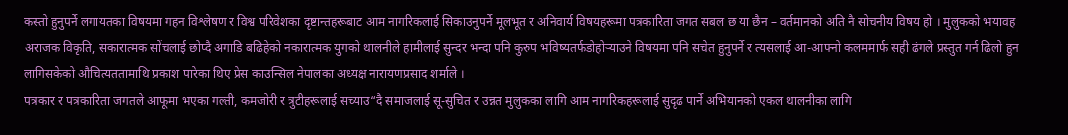कस्तो हुनुपर्ने लगायतका विषयमा गहन विश्लेषण र विश्व परिवेशका दृष्टान्तहरूबाट आम नागरिकलाई सिकाउनुपर्ने मूलभूत र अनिवार्य विषयहरूमा पत्रकारिता जगत सबल छ या छैन – वर्तमानको अति नै सोचनीय विषय हो । मुलुकको भयावह अराजक विकृति, सकारात्मक सोंचलाई छोप्दै अगाडि बढिहेको नकारात्मक युगको थालनीले हामीलाई सुन्दर भन्दा पनि कुरुप भविष्यतर्फडोहोर्‍याउने विषयमा पनि सचेत हुनुपर्ने र त्यसलाई आ-आफ्नो कलममार्फ सही ढंगले प्रस्तुत गर्न ढिलो हुन लागिसकेको औचित्यततामाथि प्रकाश पारेका थिए प्रेस काउन्सिल नेपालका अध्यक्ष नारायणप्रसाद शर्माले ।
पत्रकार र पत्रकारिता जगतले आफूमा भएका गल्ती, कमजोरी र त्रुटीहरूलाई सच्याउ“दै समाजलाई सू-सुचित र उन्नत मुलुकका लागि आम नागरिकहरूलाई सुदृढ पार्ने अभियानको एकल थालनीका लागि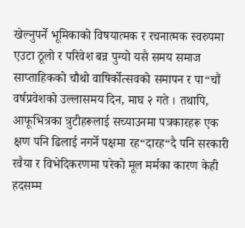खेल्नुपर्ने भूमिकाको विषयात्मक र रचनात्मक स्वरुपमा एउटा ठूलो र परिवेश बन्न पुग्यो यसै समय समाज साप्ताहिकको चौथो वाषिर्कोत्सवको समापन र पा“चौं वर्षप्रवेशको उल्लासमय दिन, माघ २ गते । तथापि, आफूभित्रका त्रुटीहरूलाई सच्याउनमा पत्रकारहरू एक क्षण पनि ढिलाई नगर्ने पक्षमा रह“दारह“दै पनि सरकारी रवैया र विभेदिकरणमा परेको मूल मर्मका कारण केही हदसम्म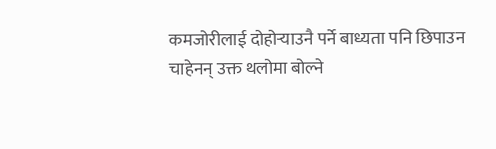कमजोरीलाई दोहोर्‍याउनै पर्ने बाध्यता पनि छिपाउन चाहेनन् उक्त थलोमा बोल्ने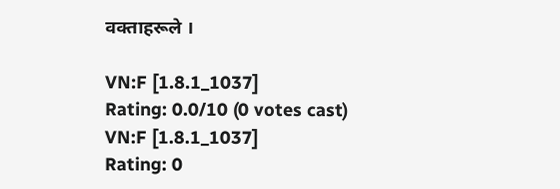वक्ताहरूले ।

VN:F [1.8.1_1037]
Rating: 0.0/10 (0 votes cast)
VN:F [1.8.1_1037]
Rating: 0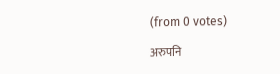(from 0 votes)

अरुपनि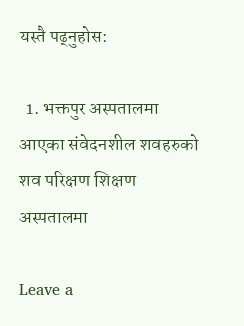यस्तै पढ्नुहोस:

  1. भक्तपुर अस्पतालमा आएका संवेदनशील शवहरुको शव परिक्षण शिक्षण अस्पतालमा

Leave a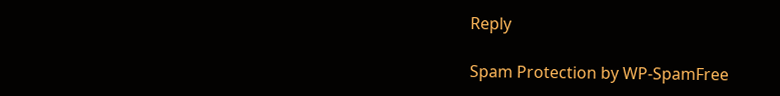Reply

Spam Protection by WP-SpamFree